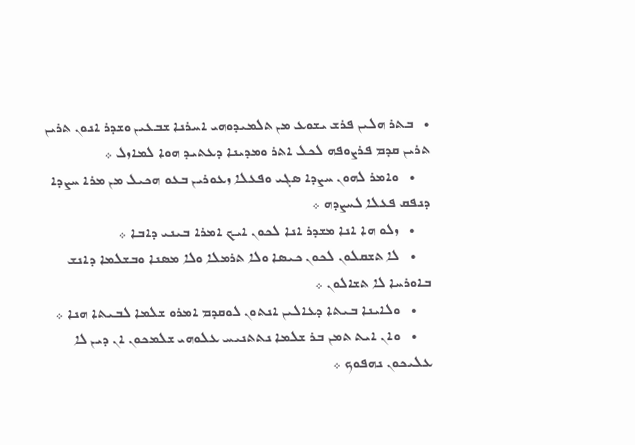•   ܒܬܪ ܗܠܝܢ ܦܪܫ ܝܫܘܥ ܡܢ ܬܠܡܝܕܘܗܝ ܐܚܪܢܐ ܫܒܥܝܢ ܘܫܕܪ ܐܢܘܢ ܬܪܝܢ ܬܪܝܢ ܩܕܡ ܦܪܨܘܦܗ ܠܟܠ ܐܬܪ ܘܡܕܝܢܐ ܕܥܬܝܕ ܗܘܐ ܠܡܐܙܠ ܀
    •   ܘܐܡܪ ܠܗܘܢ ܚܨܕܐ ܤܓܝ ܘܦܥܠܐ ܙܥܘܪܝܢ ܒܥܘ ܗܟܝܠ ܡܢ ܡܪܐ ܚܨܕܐ ܕܢܦܩ ܦܥܠܐ ܠܚܨܕܗ ܀
    •   ܙܠܘ ܗܐ ܐܢܐ ܡܫܕܪ ܐܢܐ ܠܟܘܢ ܐܝܟ ܐܡܪܐ ܒܝܢܝ ܕܐܒܐ ܀
    •   ܠܐ ܬܫܩܠܘܢ ܠܟܘܢ ܟܝܤܐ ܘܠܐ ܬܪܡܠܐ ܘܠܐ ܡܤܢܐ ܘܒܫܠܡܐ ܕܐܢܫ ܒܐܘܪܚܐ ܠܐ ܬܫܐܠܘܢ ܀
    •   ܘܠܐܝܢܐ ܒܝܬܐ ܕܥܐܠܝܢ ܐܢܬܘܢ ܠܘܩܕܡ ܐܡܪܘ ܫܠܡܐ ܠܒܝܬܐ ܗܢܐ ܀
    •   ܘܐܢ ܐܝܬ ܬܡܢ ܒܪ ܫܠܡܐ ܢܬܬܢܝܚ ܥܠܘܗܝ ܫܠܡܟܘܢ ܐܢ ܕܝܢ ܠܐ ܥܠܝܟܘܢ ܢܗܦܘܟ ܀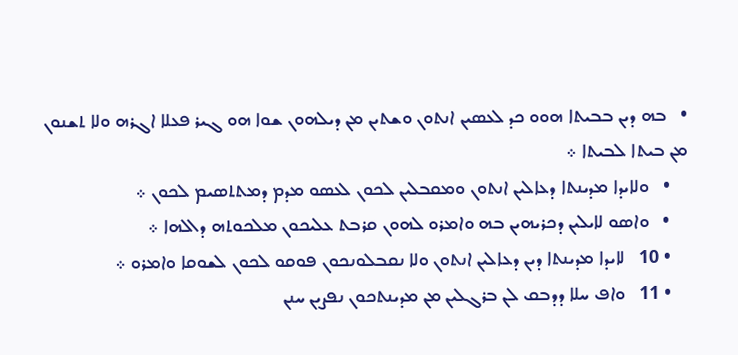•   ܒܗ ܕܝܢ ܒܒܝܬܐ ܗܘܘ ܟܕ ܠܥܤܝܢ ܐܢܬܘܢ ܘܫܬܝܢ ܡܢ ܕܝܠܗܘܢ ܫܘܐ ܗܘ ܓܝܪ ܦܥܠܐ ܐܓܪܗ ܘܠܐ ܬܫܢܘܢ ܡܢ ܒܝܬܐ ܠܒܝܬܐ ܀
    •   ܘܠܐܝܕܐ ܡܕܝܢܬܐ ܕܥܐܠܝܢ ܐܢܬܘܢ ܘܡܩܒܠܝܢ ܠܟܘܢ ܠܥܤܘ ܡܕܡ ܕܡܬܬܤܝܡ ܠܟܘܢ ܀
    •   ܘܐܤܘ ܠܐܝܠܝܢ ܕܟܪܝܗܝܢ ܒܗ ܘܐܡܪܘ ܠܗܘܢ ܩܪܒܬ ܥܠܝܟܘܢ ܡܠܟܘܬܗ ܕܐܠܗܐ ܀
    • 10   ܠܐܝܕܐ ܡܕܝܢܬܐ ܕܝܢ ܕܥܐܠܝܢ ܐܢܬܘܢ ܘܠܐ ܢܩܒܠܘܢܟܘܢ ܦܘܩܘ ܠܟܘܢ ܠܫܘܩܐ ܘܐܡܪܘ ܀
    • 11   ܘܐܦ ܚܠܐ ܕܕܒܩ ܠܢ ܒܪܓܠܝܢ ܡܢ ܡܕܝܢܬܟܘܢ ܢܦܨܝܢ ܚܢܢ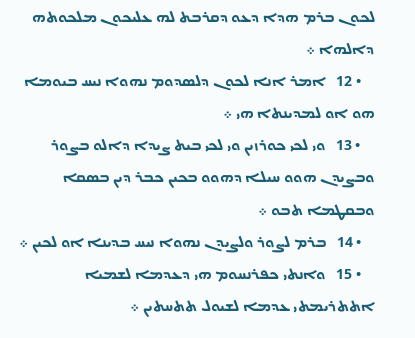ܠܟܘܢ ܒܪܡ ܗܕܐ ܕܥܘ ܕܩܪܒܬ ܠܗ ܥܠܝܟܘܢ ܡܠܟܘܬܗ ܕܐܠܗܐ ܀
    • 12   ܐܡܪ ܐܢܐ ܠܟܘܢ ܕܠܤܕܘܡ ܢܗܘܐ ܢܝܚ ܒܝܘܡܐ ܗܘ ܐܘ ܠܡܕܝܢܬܐ ܗܝ ܀
    • 13   ܘܝ ܠܟܝ ܟܘܪܙܝܢ ܘܝ ܠܟܝ ܒܝܬ ܨܝܕܐ ܕܐܠܘ ܒܨܘܪ ܘܒܨܝܕܢ ܗܘܘ ܚܝܠܐ ܕܗܘܘ ܒܟܝܢ ܟܒܪ ܕܝܢ ܒܤܩܐ ܘܒܩܛܡܐ ܬܒܘ ܀
    • 14   ܒܪܡ ܠܨܘܪ ܘܠܨܝܕܢ ܢܗܘܐ ܢܝܚ ܒܕܝܢܐ ܐܘ ܠܟܝܢ ܀
    • 15   ܘܐܢܬܝ ܟܦܪܢܚܘܡ ܗܝ ܕܥܕܡܐ ܠܫܡܝܐ ܐܬܬܪܝܡܬܝ ܥܕܡܐ ܠܫܝܘܠ ܬܬܚܬܝܢ ܀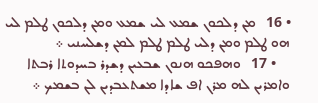• 16   ܡܢ ܕܠܟܘܢ ܫܡܥ ܠܝ ܫܡܥ ܘܡܢ ܕܠܟܘܢ ܛܠܡ ܠܝ ܗܘ ܛܠܡ ܘܡܢ ܕܠܝ ܛܠܡ ܛܠܡ ܠܡܢ ܕܫܠܚܢܝ ܀
    • 17   ܘܗܦܟܘ ܗܢܘܢ ܫܒܥܝܢ ܕܫܕܪ ܒܚܕܘܬܐ ܪܒܬܐ ܘܐܡܪܝܢ ܠܗ ܡܪܢ ܐܦ ܫܐܕܐ ܡܫܬܥܒܕܝܢ ܠܢ ܒܫܡܟ ܀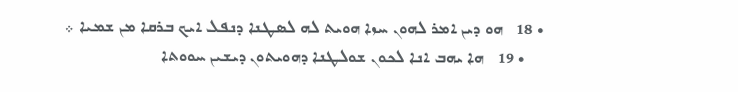• 18   ܗܘ ܕܝܢ ܐܡܪ ܠܗܘܢ ܚܙܐ ܗܘܝܬ ܠܗ ܠܤܛܢܐ ܕܢܦܠ ܐܝܟ ܒܪܩܐ ܡܢ ܫܡܝܐ ܀
    • 19   ܗܐ ܝܗܒ ܐܢܐ ܠܟܘܢ ܫܘܠܛܢܐ ܕܗܘܝܬܘܢ ܕܝܫܝܢ ܚܘܘܬܐ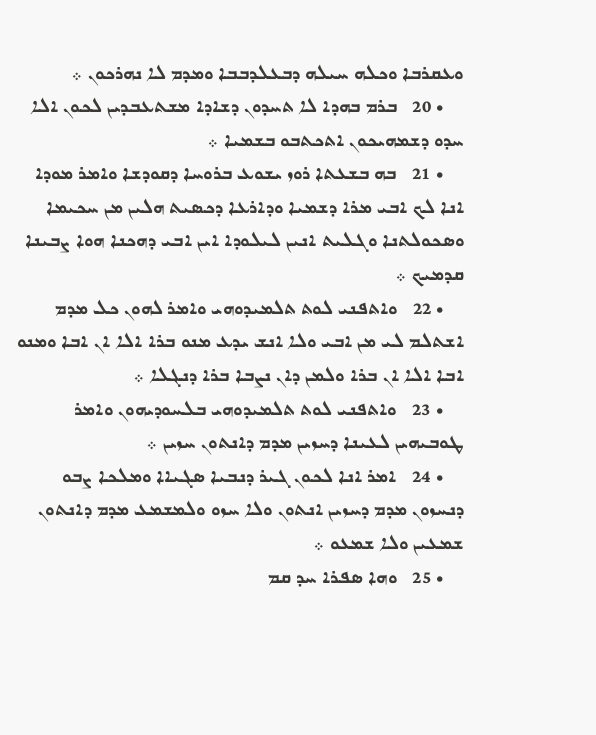ܘܥܩܪܒܐ ܘܟܠܗ ܚܝܠܗ ܕܒܥܠܕܒܒܐ ܘܡܕܡ ܠܐ ܢܗܪܟܘܢ ܀
    • 20   ܒܪܡ ܒܗܕܐ ܠܐ ܬܚܕܘܢ ܕܫܐܕܐ ܡܫܬܥܒܕܝܢ ܠܟܘܢ ܐܠܐ ܚܕܘ ܕܫܡܗܝܟܘܢ ܐܬܟܬܒܘ ܒܫܡܝܐ ܀
    • 21   ܒܗ ܒܫܥܬܐ ܪܘܙ ܝܫܘܥ ܒܪܘܚܐ ܕܩܘܕܫܐ ܘܐܡܪ ܡܘܕܐ ܐܢܐ ܠܟ ܐܒܝ ܡܪܐ ܕܫܡܝܐ ܘܕܐܪܥܐ ܕܟܤܝܬ ܗܠܝܢ ܡܢ ܚܟܝܡܐ ܘܤܟܘܠܬܢܐ ܘܓܠܝܬ ܐܢܝܢ ܠܝܠܘܕܐ ܐܝܢ ܐܒܝ ܕܗܟܢܐ ܗܘܐ ܨܒܝܢܐ ܩܕܡܝܟ ܀
    • 22   ܘܐܬܦܢܝ ܠܘܬ ܬܠܡܝܕܘܗܝ ܘܐܡܪ ܠܗܘܢ ܟܠ ܡܕܡ ܐܫܬܠܡ ܠܝ ܡܢ ܐܒܝ ܘܠܐ ܐܢܫ ܝܕܥ ܡܢܘ ܒܪܐ ܐܠܐ ܐܢ ܐܒܐ ܘܡܢܘ ܐܒܐ ܐܠܐ ܐܢ ܒܪܐ ܘܠܡܢ ܕܐܢ ܢܨܒܐ ܒܪܐ ܕܢܓܠܐ ܀
    • 23   ܘܐܬܦܢܝ ܠܘܬ ܬܠܡܝܕܘܗܝ ܒܠܚܘܕܝܗܘܢ ܘܐܡܪ ܛܘܒܝܗܝܢ ܠܥܝܢܐ ܕܚܙܝܢ ܡܕܡ ܕܐܢܬܘܢ ܚܙܝܢ ܀
    • 24   ܐܡܪ ܐܢܐ ܠܟܘܢ ܓܝܪ ܕܢܒܝܐ ܤܓܝܐܐ ܘܡܠܟܐ ܨܒܘ ܕܢܚܙܘܢ ܡܕܡ ܕܚܙܝܢ ܐܢܬܘܢ ܘܠܐ ܚܙܘ ܘܠܡܫܡܥ ܡܕܡ ܕܐܢܬܘܢ ܫܡܥܝܢ ܘܠܐ ܫܡܥܘ ܀
    • 25   ܘܗܐ ܤܦܪܐ ܚܕ ܩܡ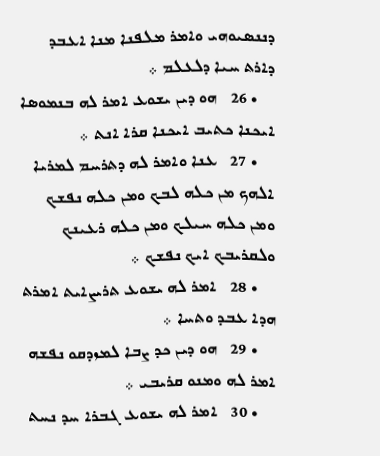ܕܢܢܤܝܘܗܝ ܘܐܡܪ ܡܠܦܢܐ ܡܢܐ ܐܥܒܕ ܕܐܪܬ ܚܝܐ ܕܠܥܠܡ ܀
    • 26   ܗܘ ܕܝܢ ܝܫܘܥ ܐܡܪ ܠܗ ܒܢܡܘܤܐ ܐܝܟܢܐ ܟܬܝܒ ܐܝܟܢܐ ܩܪܐ ܐܢܬ ܀
    • 27   ܥܢܐ ܘܐܡܪ ܠܗ ܕܬܪܚܡ ܠܡܪܝܐ ܐܠܗܟ ܡܢ ܟܠܗ ܠܒܟ ܘܡܢ ܟܠܗ ܢܦܫܟ ܘܡܢ ܟܠܗ ܚܝܠܟ ܘܡܢ ܟܠܗ ܪܥܝܢܟ ܘܠܩܪܝܒܟ ܐܝܟ ܢܦܫܟ ܀
    • 28   ܐܡܪ ܠܗ ܝܫܘܥ ܬܪܝܨܐܝܬ ܐܡܪܬ ܗܕܐ ܥܒܕ ܘܬܚܐ ܀
    • 29   ܗܘ ܕܝܢ ܟܕ ܨܒܐ ܠܡܙܕܩܘ ܢܦܫܗ ܐܡܪ ܠܗ ܘܡܢܘ ܩܪܝܒܝ ܀
    • 30   ܐܡܪ ܠܗ ܝܫܘܥ ܓܒܪܐ ܚܕ ܢܚܬ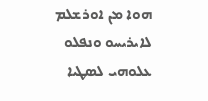ܗܘܐ ܡܢ ܐܘܪܫܠܡ ܠܐܝܪܝܚܘ ܘܢܦܠܘ ܥܠܘܗܝ ܠܤܛܝܐ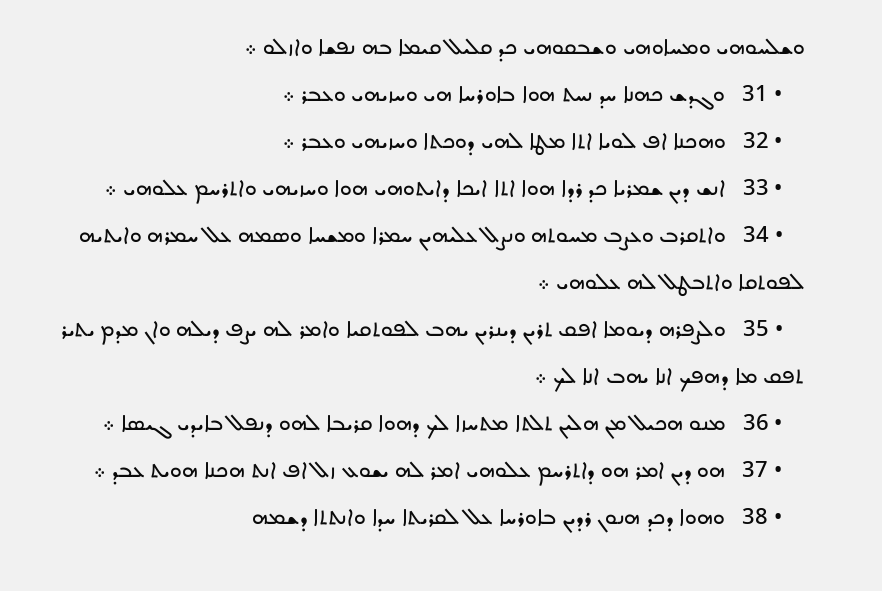ܘܫܠܚܘܗܝ ܘܡܚܐܘܗܝ ܘܫܒܩܘܗܝ ܟܕ ܩܠܝܠ ܩܝܡܐ ܒܗ ܢܦܫܐ ܘܐܙܠܘ ܀
    • 31   ܘܓܕܫ ܟܗܢܐ ܚܕ ܢܚܬ ܗܘܐ ܒܐܘܪܚܐ ܗܝ ܘܚܙܝܗܝ ܘܥܒܪ ܀
    • 32   ܘܗܟܢܐ ܐܦ ܠܘܝܐ ܐܬܐ ܡܛܐ ܠܗܝ ܕܘܟܬܐ ܘܚܙܝܗܝ ܘܥܒܪ ܀
    • 33   ܐܢܫ ܕܝܢ ܫܡܪܝܐ ܟܕ ܪܕܐ ܗܘܐ ܐܬܐ ܐܝܟܐ ܕܐܝܬܘܗܝ ܗܘܐ ܘܚܙܝܗܝ ܘܐܬܪܚܡ ܥܠܘܗܝ ܀
    • 34   ܘܐܬܩܪܒ ܘܥܨܒ ܡܚܘܬܗ ܘܢܨܠ ܥܠܝܗܝܢ ܚܡܪܐ ܘܡܫܚܐ ܘܤܡܗ ܥܠ ܚܡܪܗ ܘܐܝܬܝܗ ܠܦܘܬܩܐ ܘܐܬܒܛܠ ܠܗ ܥܠܘܗܝ ܀
    • 35   ܘܠܨܦܪܗ ܕܝܘܡܐ ܐܦܩ ܬܪܝܢ ܕܝܢܪܝܢ ܝܗܒ ܠܦܘܬܩܝܐ ܘܐܡܪ ܠܗ ܝܨܦ ܕܝܠܗ ܘܐܢ ܡܕܡ ܝܬܝܪ ܬܦܩ ܡܐ ܕܗܦܟ ܐܢܐ ܝܗܒ ܐܢܐ ܠܟ ܀
    • 36   ܡܢܘ ܗܟܝܠ ܡܢ ܗܠܝܢ ܬܠܬܐ ܡܬܚܙܐ ܠܟ ܕܗܘܐ ܩܪܝܒܐ ܠܗܘ ܕܢܦܠ ܒܐܝܕܝ ܓܝܤܐ ܀
    • 37   ܗܘ ܕܝܢ ܐܡܪ ܗܘ ܕܐܬܪܚܡ ܥܠܘܗܝ ܐܡܪ ܠܗ ܝܫܘܥ ܙܠ ܐܦ ܐܢܬ ܗܟܢܐ ܗܘܝܬ ܥܒܕ ܀
    • 38   ܘܗܘܐ ܕܟܕ ܗܢܘܢ ܪܕܝܢ ܒܐܘܪܚܐ ܥܠ ܠܩܪܝܬܐ ܚܕܐ ܘܐܢܬܬܐ ܕܫܡܗ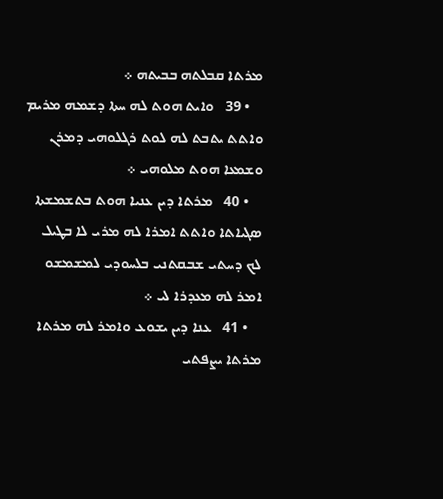ܡܪܬܐ ܩܒܠܬܗ ܒܒܝܬܗ ܀
    • 39   ܘܐܝܬ ܗܘܬ ܠܗ ܚܬܐ ܕܫܡܗ ܡܪܝܡ ܘܐܬܬ ܝܬܒܬ ܠܗ ܠܘܬ ܪܓܠܘܗܝ ܕܡܪܢ ܘܫܡܥܐ ܗܘܬ ܡܠܘܗܝ ܀
    • 40   ܡܪܬܐ ܕܝܢ ܥܢܝܐ ܗܘܬ ܒܬܫܡܫܬܐ ܤܓܝܐܬܐ ܘܐܬܬ ܐܡܪܐ ܠܗ ܡܪܝ ܠܐ ܒܛܝܠ ܠܟ ܕܚܬܝ ܫܒܩܬܢܝ ܒܠܚܘܕܝ ܠܡܫܡܫܘ ܐܡܪ ܠܗ ܡܥܕܪܐ ܠܝ ܀
    • 41   ܥܢܐ ܕܝܢ ܝܫܘܥ ܘܐܡܪ ܠܗ ܡܪܬܐ ܡܪܬܐ ܝܨܦܬܝ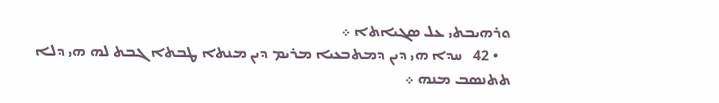ܘܪܗܝܒܬܝ ܥܠ ܤܓܝܐܬܐ ܀
    • 42   ܚܕܐ ܗܝ ܕܝܢ ܕܡܬܒܥܝܐ ܡܪܝܡ ܕܝܢ ܡܢܬܐ ܛܒܬܐ ܓܒܬ ܠܗ ܗܝ ܕܠܐ ܬܬܢܤܒ ܡܢܗ ܀